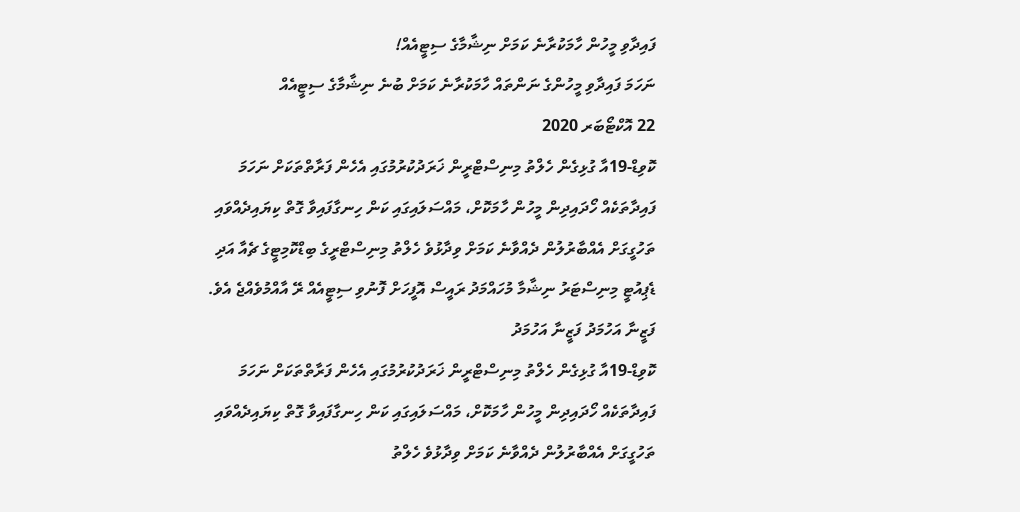ފައިދާވި މީހުން ހާމަކުރާނެ ކަމަށް ނިޝާމާގެ ސިޓީއެއް!
ނަހަމަ ފައިދާވި މީހުންގެ ނަންތައް ހާމަކުރާނެ ކަމަށް ބުނެ ނިޝާމާގެ ސިޓީއެއް
22 އޮކްޓޯބަރ 2020
ކޮވިޑް-19އާ ގުޅިގެން ހެލްތު މިނިސްޓްރީން ޚަރަދުކުރުމުގައި އެހެން ފަރާތްތަކަށް ނަހަމަ ފައިދާތަކެއް ހޯދައިދިން މީހުން ހާމަކޮށް، މައްސަލައިގައި ކަން ހިނގާފައިވާ ގޮތް ކިޔައިދެއްވައި ތަހުގީގަށް އެއްބާރުލުން ދެއްވާނެ ކަމަށް ވިދާޅުވެ ހެލްތު މިނިސްޓްރީގެ ބިޑްކޮމިޓީގެ ޗެއާ އަދި ޑެޕިއުޓީ މިނިސްޓަރު ނިޝާމާ މުހައްމަދު ރައީސް އޮފީހަށް ފޮނުވި ސިޓީއެއް ރޭ އާއްމުވެއްޖެ އެވެ.
ފަޒީނާ އަހުމަދު ފަޒީނާ އަހުމަދު
ކޮވިޑް-19އާ ގުޅިގެން ހެލްތު މިނިސްޓްރީން ޚަރަދުކުރުމުގައި އެހެން ފަރާތްތަކަށް ނަހަމަ ފައިދާތަކެއް ހޯދައިދިން މީހުން ހާމަކޮށް، މައްސަލައިގައި ކަން ހިނގާފައިވާ ގޮތް ކިޔައިދެއްވައި ތަހުގީގަށް އެއްބާރުލުން ދެއްވާނެ ކަމަށް ވިދާޅުވެ ހެލްތު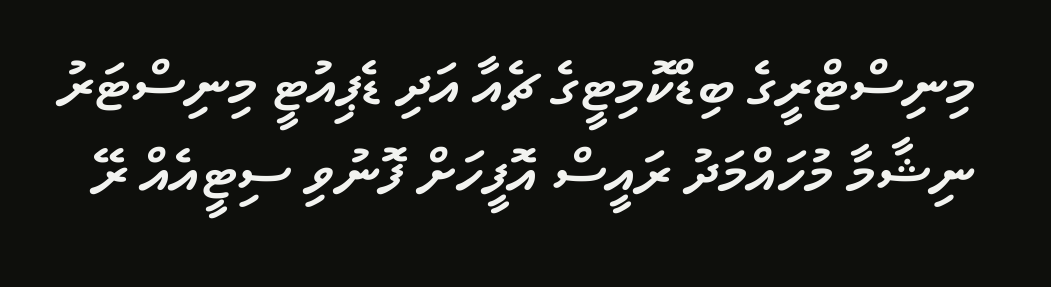މިނިސްޓްރީގެ ބިޑްކޮމިޓީގެ ޗެއާ އަދި ޑެޕިއުޓީ މިނިސްޓަރު ނިޝާމާ މުހައްމަދު ރައީސް އޮފީހަށް ފޮނުވި ސިޓީއެއް ރޭ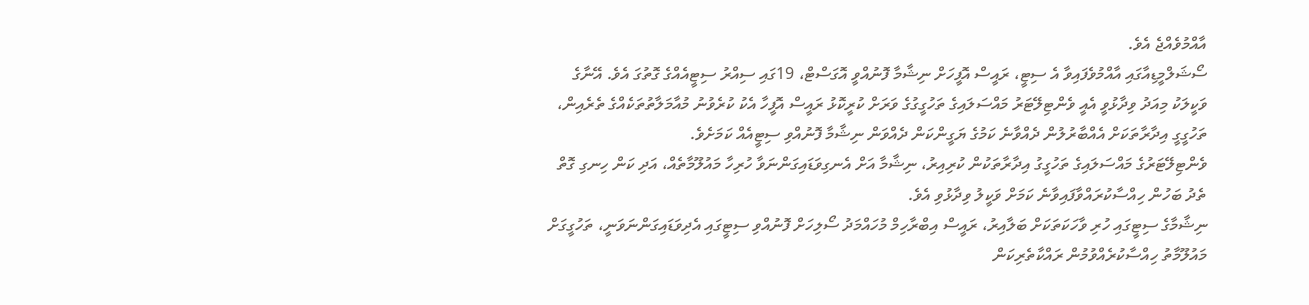އާއްމުވެއްޖެ އެވެ.
ސޯޝަލްމީޑިއާގައި އާއްމުވެފައިވާ އެ ސިޓީ، ރައީސް އޮފީހަށް ނިޝާމާ ފޮނުއްވީ އޮގަސްޓް، 19ގައި ސިއްރު ސިޓީއެއްގެ ގޮތުގަ އެވެ. އޭނާގެ ވަކީލަކު މިއަދު ވިދާޅުވީ އެއީ ވެންޓިލޭޓަރު މައްސަލައިގެ ތަހުގީގުގެ ވަރަށް ކުރީކޮޅު ރައީސް އޮފީހާ އެކު ކުރެވުނު މުއާމަލާތުތަކެއްގެ ތެރެއިން، ތަހުގީގީ އިދާރާތަކަށް އެއްބާރުލުން ދެއްވާނެ ކަމުގެ ޔަގީންކަން ދެއްވަން ނިޝާމާ ފޮނުއްވި ސިޓީއެއް ކަމަށެވެ.
ވެންޓިލޭޓަރުގެ މައްސަލައިގެ ތަހުގީގު އިދާރާތަކުން ކުރިއިރު، ނިޝާމާ އަށް އެނގިވަޑައިގަންނަވާ ހުރިހާ މައުލޫމާތެއް، އަދި ކަން ހިނގި ގޮތް ތެދު ބަހުން ހިއްސާކުރައްވާފައިވާނެ ކަމަށް ވަކީލު ވިދާޅުވި އެވެ.
ނިޝާމާގެ ސިޓީގައި ހުރި ވާހަކަތަކަށް ބަލާއިރު، ރައީސް އިބްރާހިމް މުހައްމަދު ސޯލިހަށް ފޮނުއްވި ސިޓީގައި އެދިވަޑައިގަންނަވަނީ، ތަހުގީގަށް މައުލޫމާތު ހިއްސާކުރެއްވުމުން ރައްކާތެރިކަން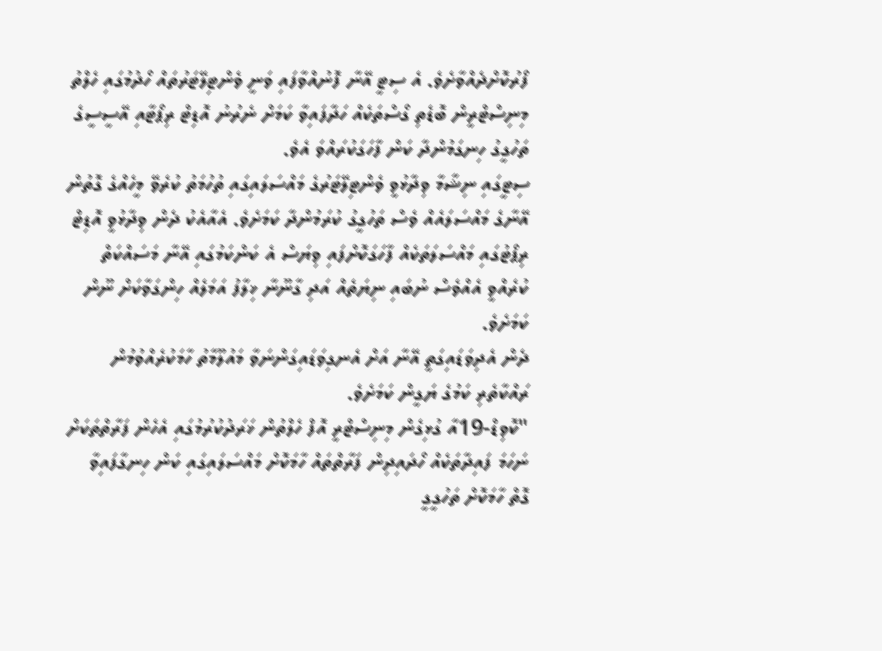ފޯރުކޮށްދެއްވާށެވެ. އެ ސިޓީ އޭނާ ފޮނުއްވާފައި ވަނީ ވެންޓިލޭޓަރުތައް ހޯދުމުގައި ހެލްތު މިނިސްޓްރީން ބޮޑެތި ގޯސްތަކެއް ހަދާފައިވާ ކަމަށް ނެރުނު އޮޑިޓް ރިޕޯޓާއި އޭސީސީގެ ތަހުގީގު ހިނގަމުންދާ ކަން ފާހަގަކުރައްވަ އެވެ.
ސިޓީގައި ނިޝާމާ ވިދާޅުވީ ވެންޓިލޭޓަރުގެ މައްސަލައިގައި ތުހުމަތު ކުރެވޭ މީހެއްގެ ގޮތުން އޭނާގެ މައްސަލައެއް ވެސް ތަހުގީގު ކުރަމުންދާ ކަމަށެވެ. އެއާއެކު ދެން ވިދާޅުވީ އޮޑިޓް ރިޕޯޓުގައި މައްސަލަތަކެއް ފާހަގަކޮށްފައި ވިޔަސް އެ ކަންކަމުގައި އޭނާ މަސައްކަތް ކުރެއްވީ އެއްވެސް ނުބައި ނިޔަތެއް އަދި ގާނޫނާ ޚިލާފު އަމަލެއް ހިންގަވާކަށް ނޫން ކަމަށެވެ.
ދެން އެދިވަޑައިގަތީ އޭނާ އަށް އެނގިވަޑައިގަންނަވާ މައުލޫމާތު ހާމަކުރެއްވުމުން ރައްކާތެރި ކަމުގެ ޔަގީން ކަމަށެވެ.
"ކޮވިޑް-19އާ ގުޅިގެން މިނިސްޓްރީ އޮފް ހެލްތުން ޚަރަދުކުރުމުގައި އެހެން ފަރާތްތަކަށް ނަހަމަ ފައިދާތަކެއް ހޯދައިދިން ފަރާތްތައް ހާމަކޮށް މައްސަލައިގައި ކަން ހިނގާފައިވާ ގޮތް ހާމަކޮށް ތަހުގީގީ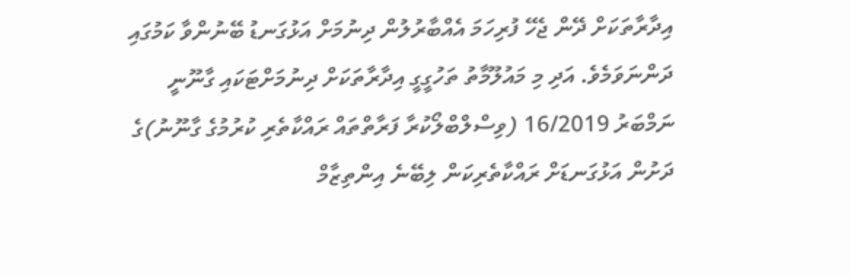އިދާރާތަކަށް ދޭން ޖެހޭ ފުރިހަމަ އެއްބާރުލުން ދިނުމަށް އަޅުގަނޑު ބޭނުންވާ ކަމުގައި ދަންނަވަމެވެ. އަދި މި މައުލޫމާތު ތަހުގީގީ އިދާރާތަކަށް ދިނުމަށްޓަކައި ގާނޫނީ ނަމްބަރު 16/2019 (ވިސްލްބްލޯކުރާ ފަރާތްތައް ރައްކާތެރި ކުރުމުގެ ގާނޫނު)ގެ ދަށުން އަޅުގަނޑަށް ރައްކާތެރިކަން ލިބޭނެ އިންތިޒާމް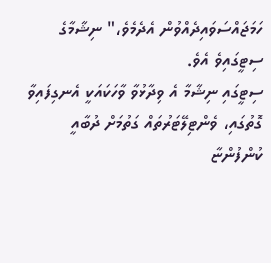ހަމަޖައްސަވައިދެއްވުން އެދެމެވެ،" ނިޝާމާގެ ސިޓީގައިވެ އެވެ.
ސިޓީގައި ނިޝާމާ އެ ވިދާޅުވާ ވާހަކައަކީ އެނގިފައިވާ ގޮތުގައި، ވެންޓިލޭޓަރުތައް ގަތުމަށް ދުބާއީ ކުންފުންޏާ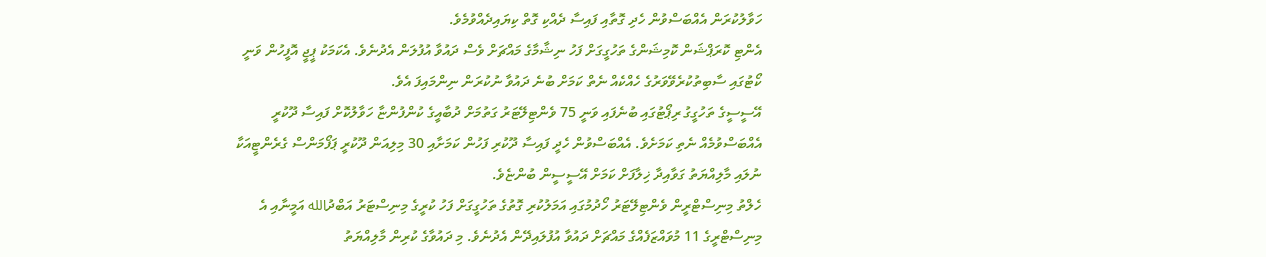ހަވާލުކުރަން އެއްބަސްވުން ހެދި ގޮތާއި ފައިސާ ދެއްކި ގޮތް ކިޔައިދެއްވުމެވެ.
އެންޓި ކޮރަޕްޝަން ކޮމިޝަންގެ ތަހުގީގަށް ފަހު ނިޝާމާގެ މައްޗަށް ވެސް ދައުވާ އުފުލަން އެދުނެވެ. އެކަމަކު ޕީޖީ އޮފީހުން ވަނީ ކޯޓުގައި ސާބިތުކުރެވޭވަރުގެ ހެއްކެއް ނެތް ކަމަށް ބުނެ ދައުވާ ނުކުރަން ނިންމައިފަ އެވެ.
އޭސީސީގެ ތަހުގީގު ރިޕޯޓުގައި ބުނެފައި ވަނީ 75 ވެންޓިލޭޓަރު ގަތުމަށް ދުބާއީގެ ކުންފުންޏާ ހަވާލުކޮށް ފައިސާ ދޫކުރީ އެއްބަސްވުމެއް ނެތި ކަމަށެވެ. އެއްބަސްވުން ހެދީ ފައިސާ ދޫކުރި ފަހުން ކަމަށާއި 30 މިލިއަން ދޫކުރީ ޕަފޯމަންސް ގެރެންޓީއަކާ ނުލައި މާލިއްޔަތު ގަވާއިދާ ޚިލާފަށް ކަމަށް އޭސީސީން ބުންޏެވެ.
ހެލްތު މިނިސްޓްރީން ވެންޓިލޭޓަރު ހޯދުމުގައި އަމަލުކުރި ގޮތުގެ ތަހުގީގަށް ފަހު ކުރީގެ މިނިސްޓަރު އަބްދުالله އަމީނާއި އެ މިނިސްޓްރީގެ 11 މުވައްޒަފެއްގެ މައްޗަށް ދައުވާ އުފުލައިދޭން އެދުނެވެ. މި ދައުވާގެ ކުރިން މާލިއްޔަތު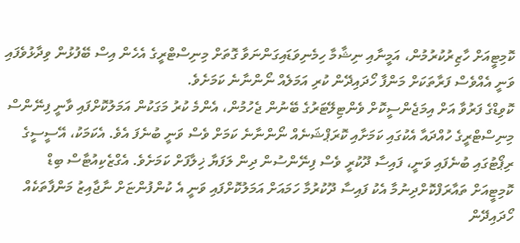ކޮމިޓީއަށް ހާޒިރުކުރުމުން، އަމީނާއި ނިޝާމާ ހިމެނިވަޑައިގަންނަވާ ގޮތަށް މިނިސްޓްރީގެ އެހެން އިސް ބޭފުޅުން ވިދާޅުވެފައި ވަނީ އެއްވެސް ފަރާތަކަށް މަންފާ ހޯދައިދޭން ކުރި އަމަލެއް ނޯންނާނެ ކަމަށެވެ.
ކޮވިޑްގެ ފަރުވާ އަށް އިމަޖެންސީކޮށް ވެންޓިލޭޓަރުގެ ބޭނުން ޖެހުމުން، އެންމެ ކުރު މަގަކުން އަމަލުކޮށްފައި ވާނީ ފިނޭންސް މިނިސްޓްރީގެ ހުއްދައާ އެކުގައި ކަމަށާއި ކޮރަޕްޝަނެއް ނޯންނާނެ ކަމަށް ވެސް ވަނީ ބުނެފަ އެވެ. އެކަމަކު، އޭސީސީގެ ރިޕޯޓުގައި ބުނެފައި ވަނީ، ފައިސާ ދޫކުރީ ވެސް ފިނޭންސުން ދިން ލަފަޔާ ޚިލާފަށް ކަމަށެވެ. އެގްޒެކިއުޓާސް ބިޑް ކޮމިޓީއަށް ތައާރަފްކޮށްދިނުމާ އެކު ފައިސާ ދޫކުރުމާ ހަމައަށް އަމަލުކޮށްފައި ވަނީ އެ ކުންފުންޏަށް ނާޖާއިޒު މަންފާތަކެއް ހޯދައިދޭން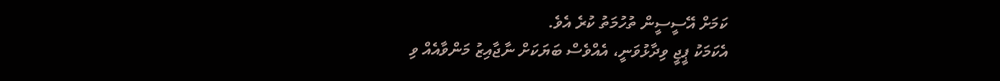ކަމަށް އޭސީސީން ތުހުމަތު ކުރެ އެވެ.
އެކަމަކު ޕީޖީ ވިދާޅުވަނީ، އެއްވެސް ބަޔަކަށް ނާޖާއިޒު މަންވާއެއް ވި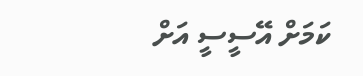ކަމަށް އޭސީސީ އަށް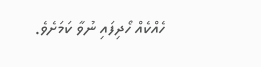ހެއްކެއް ހޯދިފައި ނުވާ ކަމަށެވެ.